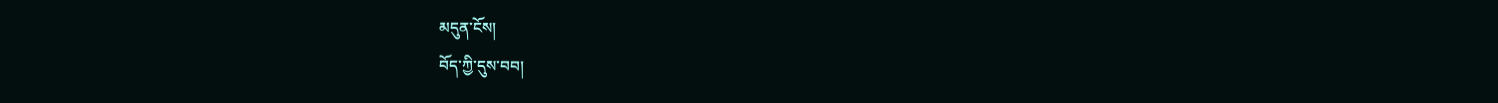མདུན་ངོས།
བོད་ཀྱི་དུས་བབ།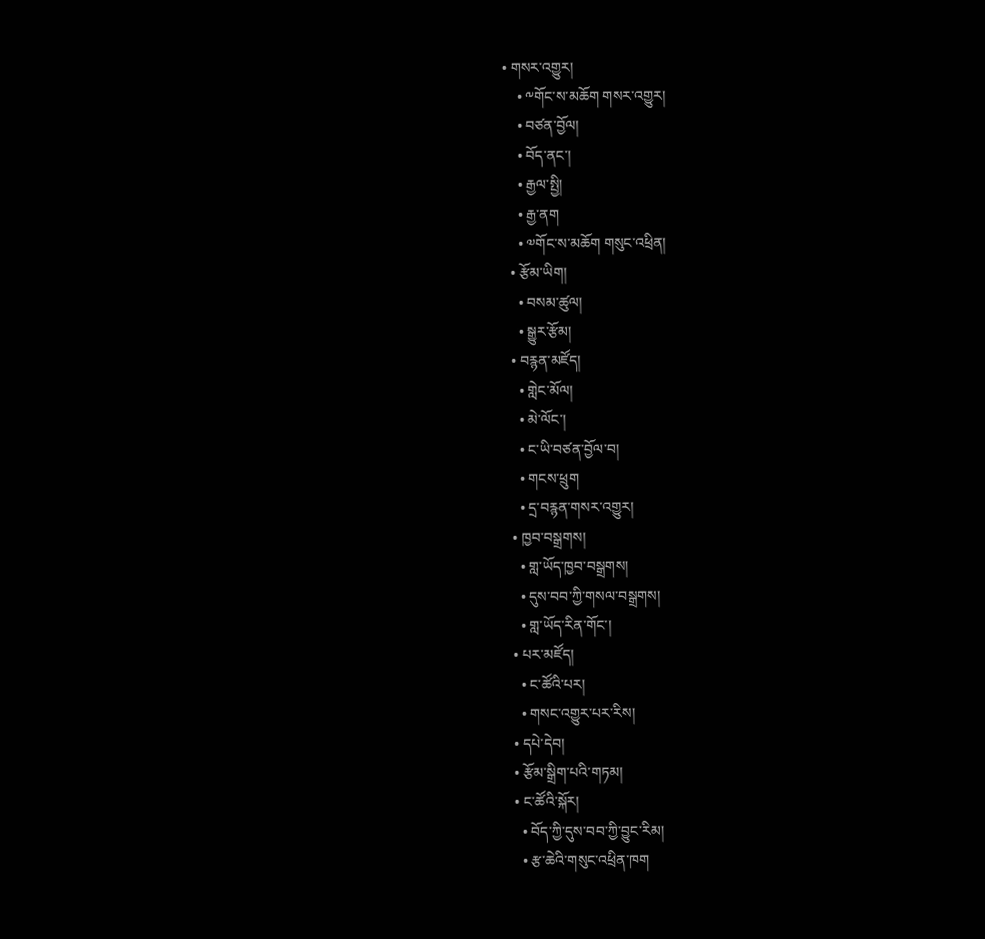• གསར་འགྱུར།
    • ༸གོང་ས་མཆོག གསར་འགྱུར།
    • བཙན་བྱོལ།
    • བོད་ནང་།
    • རྒྱལ་སྤྱི།
    • རྒྱ་ནག
    • ༧གོང་ས་མཆོག གསུང་འཕྲིན།
  • རྩོམ་ཡིག།
    • བསམ་ཚུལ།
    • སྒྱུར་རྩོམ།
  • བརྙན་མཛོད།
    • གླེང་མོལ།
    • མེ་ལོང་།
    • ང་ཡི་བཙན་བྱོལ་བ།
    • གངས་ཕྲུག
    • དྲ་བརྙན་གསར་འགྱུར།
  • ཁྱབ་བསྒྲགས།
    • གླ་ཡོད་ཁྱབ་བསྒྲགས།
    • དུས་བབ་ཀྱི་གསལ་བསྒྲགས།
    • གླ་ཡོད་རིན་གོང་།
  • པར་མཛོད།
    • ང་ཚོའི་པར།
    • གསང་འགྱུར་པར་རིས།
  • དཔེ་དེབ།
  • རྩོམ་སྒྲིག་པའི་གཏམ།
  • ང་ཚོའི་སྐོར།
    • བོད་ཀྱི་དུས་བབ་ཀྱི་བྱུང་རིམ།
    • རྩ་ཆེའི་གསུང་འཕྲིན་ཁག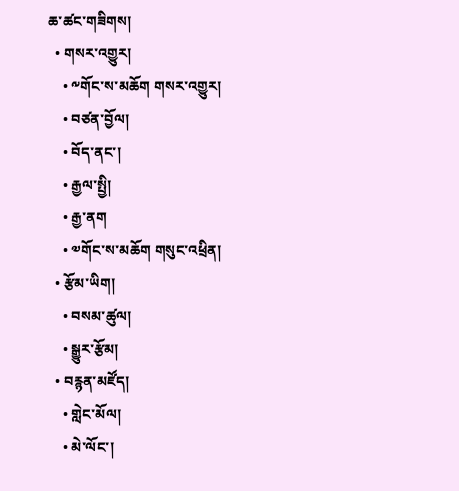ཆ་ཚང་གཟིགས།
  • གསར་འགྱུར།
    • ༸གོང་ས་མཆོག གསར་འགྱུར།
    • བཙན་བྱོལ།
    • བོད་ནང་།
    • རྒྱལ་སྤྱི།
    • རྒྱ་ནག
    • ༧གོང་ས་མཆོག གསུང་འཕྲིན།
  • རྩོམ་ཡིག།
    • བསམ་ཚུལ།
    • སྒྱུར་རྩོམ།
  • བརྙན་མཛོད།
    • གླེང་མོལ།
    • མེ་ལོང་།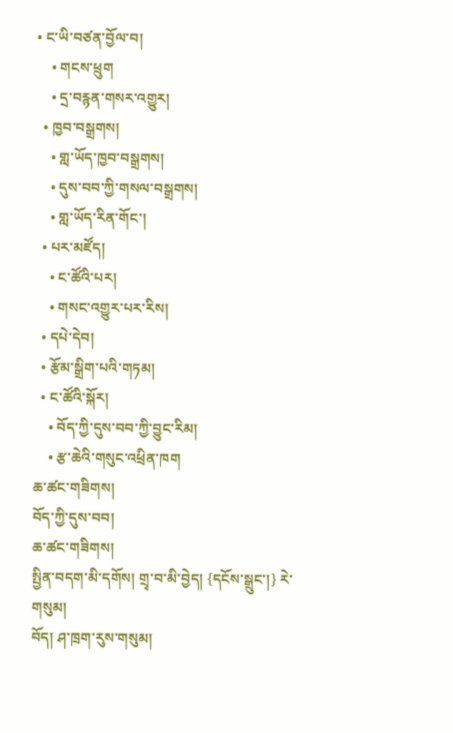• ང་ཡི་བཙན་བྱོལ་བ།
    • གངས་ཕྲུག
    • དྲ་བརྙན་གསར་འགྱུར།
  • ཁྱབ་བསྒྲགས།
    • གླ་ཡོད་ཁྱབ་བསྒྲགས།
    • དུས་བབ་ཀྱི་གསལ་བསྒྲགས།
    • གླ་ཡོད་རིན་གོང་།
  • པར་མཛོད།
    • ང་ཚོའི་པར།
    • གསང་འགྱུར་པར་རིས།
  • དཔེ་དེབ།
  • རྩོམ་སྒྲིག་པའི་གཏམ།
  • ང་ཚོའི་སྐོར།
    • བོད་ཀྱི་དུས་བབ་ཀྱི་བྱུང་རིམ།
    • རྩ་ཆེའི་གསུང་འཕྲིན་ཁག
ཆ་ཚང་གཟིགས།
བོད་ཀྱི་དུས་བབ།
ཆ་ཚང་གཟིགས།
སྤྱིན་བདག་མི་དགོས། གྲྭ་བ་མི་བྱེད། {དངོས་སྒྲུང་།} རེ་གསུམ།
བོད། ཤ་ཁྲག་རུས་གསུམ།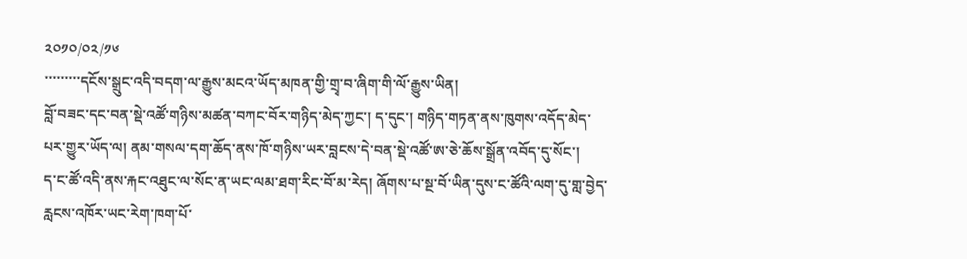༢༠༡༠/༠༢/༡༦
་་་་་་་་་དངོས་སྒྲུང་འདི་བདག་ལ་རྒྱུས་མངའ་ཡོད་མཁན་གྱི་གྲྭ་བ་ཞིག་གི་ལོ་རྒྱུས་ཡིན།
བློ་བཟང་དང་བན་སྡེ་འཚོ་གཉིས་མཚན་བཀང་བོར་གཉིད་མེད་ཀྱང་། ད་དུང་། གཉིད་གཏན་ནས་ཁུགས་འདོད་མེད་པར་གྱུར་ཡོད་ལ། ནམ་གསལ་དག་ཆོད་ནས་ཁོ་གཉིས་ཡར་བླངས་དེ་བན་སྡེ་འཚོ་ཨ་ཅེ་ཆོས་སྒྲོན་འབོད་དུ་སོང་།
ད་ང་ཚོ་འདི་ནས་རྐང་འཐུང་ལ་སོང་ན་ཡང་ལམ་ཐག་རིང་བོ་མ་རེད། ཞོགས་པ་སྔ་བོ་ཡིན་དུས་ང་ཚོའི་ལག་དུ་གླ་བྱེད་རླངས་འཁོར་ཡང་རེག་ཁག་པོ་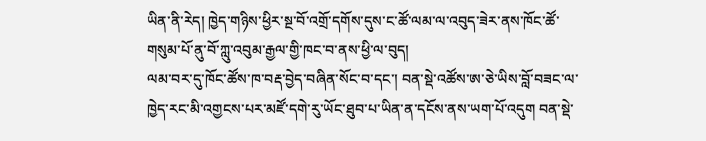ཡིན་ནི་རེད། ཁྱེད་གཉིས་ཕྱིར་སྔ་བོ་འགྲོ་དགོས་དུས་ང་ཚོ་ལམ་ལ་འབུད་ཟེར་ནས་ཁོང་ཚོ་གསུམ་པོ་ནུ་བོ་ཀླུ་འབུམ་རྒྱལ་གྱི་ཁང་བ་ནས་ཕྱི་ལ་བུད།
ལམ་བར་དུ་ཁོང་ཚོས་ཁ་བརྡ་བྱེད་བཞིན་སོང་བ་དང་། བན་སྡེ་འཚོས་ཨ་ཅེ་ཡིས་བློ་བཟང་ལ་ཁྱེད་རང་མི་འགྱངས་པར་མཛོ་དགེ་རུ་ཡོང་ཐུབ་པ་ཡིན་ན་དངོས་ནས་ཡག་པོ་འདུག བན་སྡེ་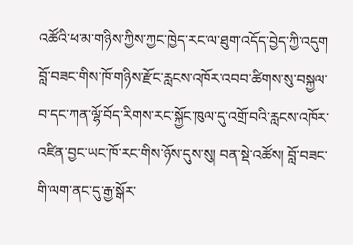འཚོའི་ཕ་མ་གཉིས་ཀྱིས་ཀྱང་ཁྱེད་རང་ལ་ཐུག་འདོད་བྱེད་ཀྱི་འདུག
བློ་བཟང་གིས་ཁོ་གཉིས་རྫོང་རླངས་འཁོར་འབབ་ཚིགས་སུ་བསྐྱལ་བ་དང་ཀན་ལྷོ་བོད་རིགས་རང་སྐྱོང་ཁུལ་དུ་འགྲོ་བའི་རླངས་འཁོར་འཛིན་བྱང་ཡང་ཁོ་རང་གིས་ཉོས་དུས་སུ། བན་སྡེ་འཚོས། བློ་བཟང་གི་ལག་ནང་དུ་རྒྱ་སྒོར་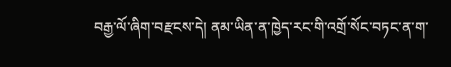བརྒྱ་ལོ་ཞིག་བརྫངས་དེ། ནམ་ཡིན་ན་ཁྱེད་རང་གི་འགྲོ་སོང་བཏང་ན་ག་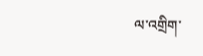ལ་འགྲིག་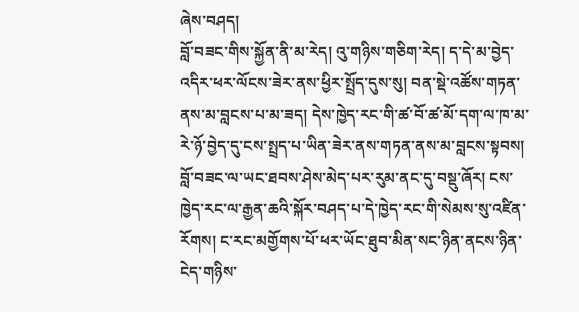ཞེས་བཤད།
བློ་བཟང་གིས་སྐྱོན་ནི་མ་རེད། འུ་གཉིས་གཅིག་རེད། ད་དེ་མ་བྱེད་འདིར་ཕར་ལོངས་ཟེར་ནས་ཕྱིར་སྤྲོད་དུས་སུ། བན་སྡེ་འཚོས་གཏན་ནས་མ་བླངས་པ་མ་ཟད། དེས་ཁྱེད་རང་གི་ཚ་བོ་ཚ་མོ་དག་ལ་ཁ་མ་རེ་ཉོ་བྱེད་དུ་ངས་སྤྲད་པ་ཡིན་ཟེར་ནས་གཏན་ནས་མ་བླངས་སྟབས། བློ་བཟང་ལ་ཡང་ཐབས་ཤེས་མེད་པར་རུམ་ནང་དུ་བསྡུ་ཞོར། ངས་ཁྱེད་རང་ལ་རྒྱན་ཆའི་སྐོར་བཤད་པ་དེ་ཁྱེད་རང་གི་སེམས་སུ་འཛིན་རོགས། ང་རང་མགྱོགས་པོ་ཕར་ཡོང་ཐུབ་མིན་སང་ཉིན་ནངས་ཉིན་ངེད་གཉིས་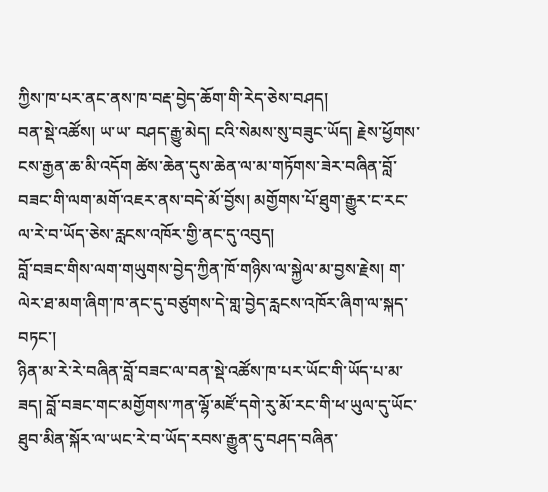ཀྱིས་ཁ་པར་ནང་ནས་ཁ་བརྡ་བྱེད་ཆོག་གི་རེད་ཅེས་བཤད།
བན་སྡེ་འཚོས། ཡ་ཡ་ བཤད་རྒྱུ་མེད། ངའི་སེམས་སུ་བཟུང་ཡོད། རྗེས་ཕྱོགས་ངས་རྒྱན་ཆ་མི་འདོག ཚེས་ཆེན་དུས་ཆེན་ལ་མ་གཏོགས་ཟེར་བཞིན་བློ་བཟང་གི་ལག་མགོ་འཇར་ནས་བདེ་མོ་བྱོས། མགྱོགས་པོ་ཐུག་རྒྱུར་ང་རང་ལ་རེ་བ་ཡོད་ཅེས་རླངས་འཁོར་གྱི་ནང་དུ་འབུད།
བློ་བཟང་གིས་ལག་གཡུགས་བྱེད་ཀྱིན་ཁོ་གཉིས་ལ་སྐྱེལ་མ་བྱས་རྗེས། ག་ལེར་ཐ་མག་ཞིག་ཁ་ནང་དུ་བཙུགས་དེ་གླ་བྱེད་རླངས་འཁོར་ཞིག་ལ་སྐད་བཏང་།
ཉིན་མ་རེ་རེ་བཞིན་བློ་བཟང་ལ་བན་སྡེ་འཚོས་ཁ་པར་ཡོང་གི་ཡོད་པ་མ་ཟད། བློ་བཟང་གང་མགྱོགས་ཀན་ལྷོ་མཛོ་དགེ་རུ་མོ་རང་གི་ཕ་ཡུལ་དུ་ཡོང་ཐུབ་མིན་སྐོར་ལ་ཡང་རེ་བ་ཡོད་རབས་རྒྱུན་དུ་བཤད་བཞིན་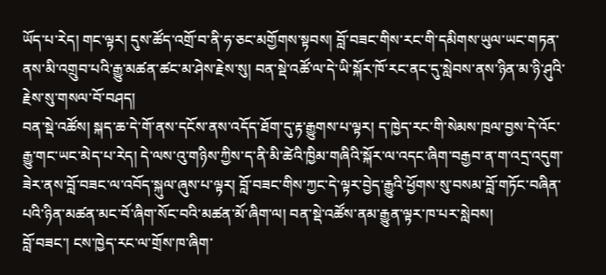ཡོད་པ་རེད། གང་ལྟར། དུས་ཚོད་འགྲོ་བ་ནི་ཧ་ཅང་མགྱོགས་སྟབས། བློ་བཟང་གིས་རང་གི་དམིགས་ཡུལ་ཡང་གཏན་ནས་མི་འགྲུབ་པའི་རྒྱུ་མཚན་ཚང་མ་ཤེས་རྗེས་སུ། བན་སྡེ་འཚོ་ལ་དེ་ཡི་སྐོར་ཁོ་རང་ནང་དུ་སླེབས་ནས་ཉིན་མ་ཉི་ཤུའི་རྗེས་སུ་གསལ་བོ་བཤད།
བན་སྡེ་འཚོས། སྐད་ཆ་དེ་གོ་ནས་དངོས་ནས་འདོད་ཐོག་དུ་རྟ་རྒྱུགས་པ་ལྟར། ད་ཁྱེད་རང་གི་སེམས་ཁྲལ་བྱས་དེ་འོང་རྒྱུ་གང་ཡང་མེད་པ་རེད། དེ་ལས་འུ་གཉིས་ཀྱིས་ད་ནི་མི་ཚེའི་ཁྱིམ་གཞིའི་སྐོར་ལ་འདང་ཞིག་བརྒྱབ་ན་ག་འདྲ་འདུག་ཟེར་ནས་བློ་བཟང་ལ་འབོད་སྐུལ་ཞུས་པ་ལྟར། བློ་བཟང་གིས་ཀྱང་དེ་ལྟར་བྱེད་རྒྱུའི་ཕྱོགས་སུ་བསམ་བློ་གཏོང་བཞིན་པའི་ཉིན་མཚན་མང་བོ་ཞིག་སོང་བའི་མཚན་མོ་ཞིག་ལ། བན་སྡེ་འཚོས་ནམ་རྒྱུན་ལྟར་ཁ་པར་སླེབས།
བློ་བཟང་། ངས་ཁྱེད་རང་ལ་གྲོས་ཁ་ཞིག་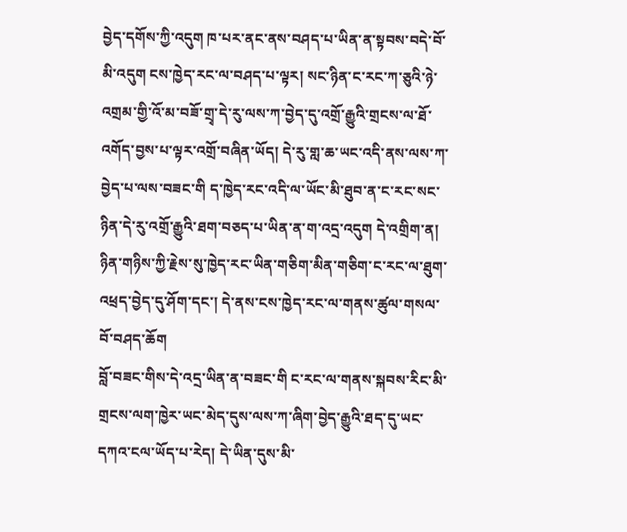བྱེད་དགོས་ཀྱི་འདུག ཁ་པར་ནང་ནས་བཤད་པ་ཡིན་ན་སྟབས་བདེ་བོ་མི་འདུག ངས་ཁྱེད་རང་ལ་བཤད་པ་ལྟར། སང་ཉིན་ང་རང་ཀ་ཅུའི་ཉེ་འགྲམ་གྱི་འོ་མ་བཟོ་གྲྭ་དེ་རུ་ལས་ཀ་བྱེད་དུ་འགྲོ་རྒྱུའི་གྲངས་ལ་ཐོ་འགོད་བྱས་པ་ལྟར་འགྲོ་བཞིན་ཡོད། དེ་རུ་གླ་ཆ་ཡང་འདི་ནས་ལས་ཀ་བྱེད་པ་ལས་བཟང་གི ད་ཁྱེད་རང་འདི་ལ་ཡོང་མི་ཐུབ་ན་ང་རང་སང་ཉིན་དེ་རུ་འགྲོ་རྒྱུའི་ཐག་བཅད་པ་ཡིན་ན་ག་འདྲ་འདུག དེ་འགྲིག་ན། ཉིན་གཉིས་ཀྱི་རྗེས་སུ་ཁྱེད་རང་ཡིན་གཅིག་མིན་གཅིག་ང་རང་ལ་ཐུག་འཕྲད་བྱེད་དུ་ཤོག་དང་། དེ་ནས་ངས་ཁྱེད་རང་ལ་གནས་ཚུལ་གསལ་བོ་བཤད་ཆོག
བློ་བཟང་གིས་དེ་འདྲ་ཡིན་ན་བཟང་གི ང་རང་ལ་གནས་སྐབས་རིང་མི་གྲངས་ལག་ཁྱེར་ཡང་མེད་དུས་ལས་ཀ་ཞིག་བྱེད་རྒྱུའི་ཐད་དུ་ཡང་དཀའ་ངལ་ཡོད་པ་རེད། དེ་ཡིན་དུས་མི་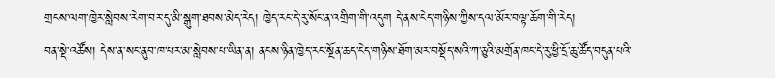གྲངས་ལག་ཁྱེར་སླེབས་རེག་བར་དུ་མི་སྒུག་ཐབས་མེད་རེད། ཁྱེད་རང་དེ་རུ་སོང་ན་འགྲིག་གི་འདུག དེ་ནས་ངེད་གཉིས་ཀྱིས་དལ་མོར་བལྟ་ཆོག་གི་རེད།
བན་སྡེ་འཚོས། དེས་ན་སང་ནུབ་ཁ་པར་མ་སླེབས་པ་ཡིན་ན། ནངས་ཉིན་ཁྱེད་རང་སྔོན་ཆད་ངེད་གཉིས་ཐོག་མར་བསྡོད་སའི་ཀ་ཅུའི་མགྲོན་ཁང་དེ་རུ་ཕྱི་དྲོ་ཆུ་ཚོད་བདུན་པའི་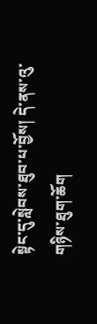སྟེང་དུ་སླེབས་ཐུབ་པ་བྱོས། དེ་ནས་འུ་གཉིས་ཐུག་ཆོག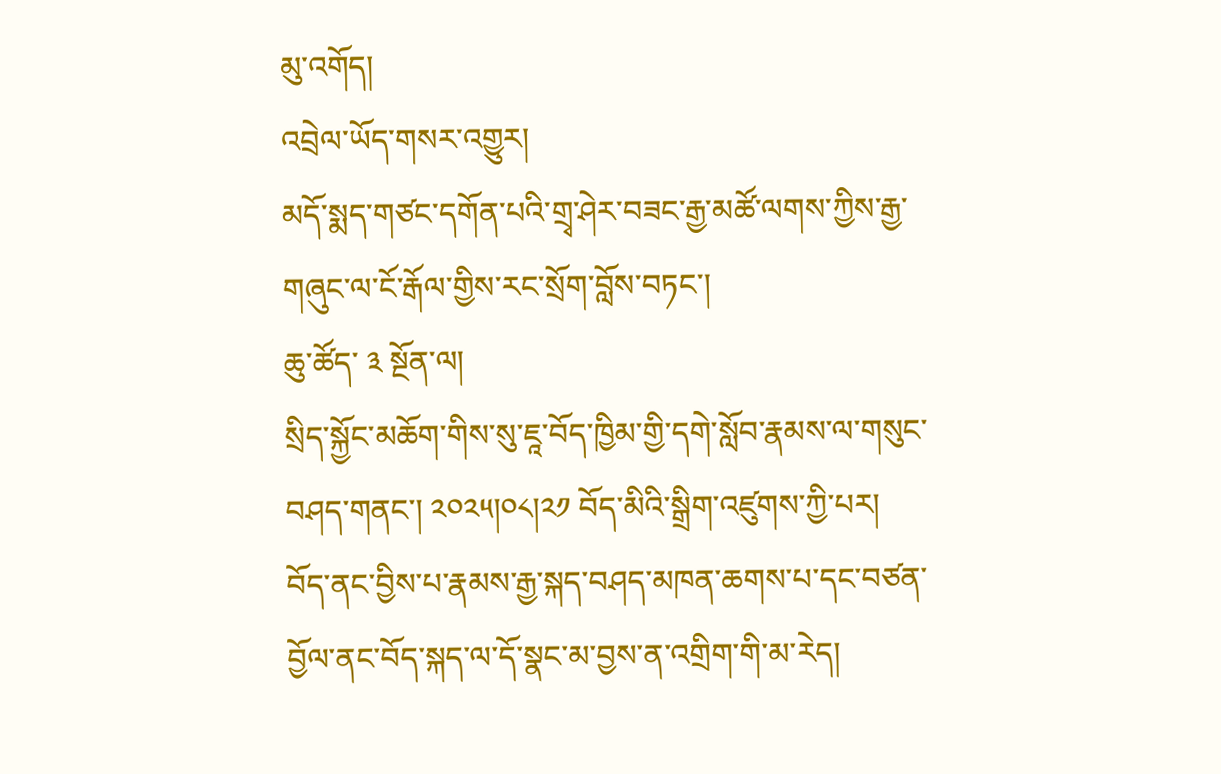མུ་འགོད།
འབྲེལ་ཡོད་གསར་འགྱུར།
མདོ་སྨད་གཙང་དགོན་པའི་གྲྭ་ཤེར་བཟང་རྒྱ་མཚོ་ལགས་ཀྱིས་རྒྱ་གཞུང་ལ་ངོ་རྒོལ་གྱིས་རང་སྲོག་བློས་བཏང་།
ཆུ་ཚོད་ ༣ སྔོན་ལ།
སྲིད་སྐྱོང་མཆོག་གིས་སུ་ཇཱ་བོད་ཁྱིམ་གྱི་དགེ་སློབ་རྣམས་ལ་གསུང་བཤད་གནང་། ༢༠༢༥།༠༨།༢༡ བོད་མིའི་སྒྲིག་འཛུགས་ཀྱི་པར།
བོད་ནང་བྱིས་པ་རྣམས་རྒྱ་སྐད་བཤད་མཁན་ཆགས་པ་དང་བཙན་བྱོལ་ནང་བོད་སྐད་ལ་དོ་སྣང་མ་བྱས་ན་འགྲིག་གི་མ་རེད།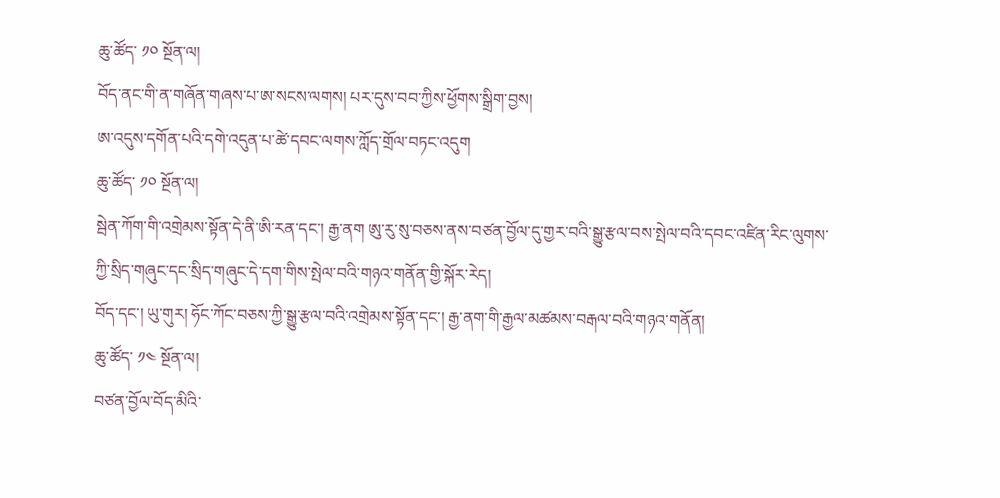ཆུ་ཚོད་ ༡༠ སྔོན་ལ།
བོད་ནང་གི་ན་གཞོན་གཞས་པ་ཨ་སངས་ལགས། པར་དུས་བབ་ཀྱིས་ཕྱོགས་སྒྲིག་བྱས།
ཨ་འདུས་དགོན་པའི་དགེ་འདུན་པ་ཚེ་དབང་ལགས་ཀློད་གྲོལ་བཏང་འདུག
ཆུ་ཚོད་ ༡༠ སྔོན་ལ།
སྦེན་ཀོག་གི་འགྲེམས་སྟོན་དེ་ནི་ཨི་རན་དང་། རྒྱ་ནག ཨུ་རུ་སུ་བཅས་ནས་བཙན་བྱོལ་དུ་གྱར་བའི་སྒྱུ་རྩལ་བས་སྤེལ་བའི་དབང་འཛིན་རིང་ལུགས་ཀྱི་སྲིད་གཞུང་དང་སྲིད་གཞུང་དེ་དག་གིས་སྤེལ་བའི་གཉའ་གནོན་གྱི་སྐོར་རེད།
བོད་དང་། ཡུ་གུར། ཧོང་ཀོང་བཅས་ཀྱི་སྒྱུ་རྩལ་བའི་འགྲེམས་སྟོན་དང་། རྒྱ་ནག་གི་རྒྱལ་མཚམས་བརྒལ་བའི་གཉའ་གནོན།
ཆུ་ཚོད་ ༡༤ སྔོན་ལ།
བཙན་བྱོལ་བོད་མིའི་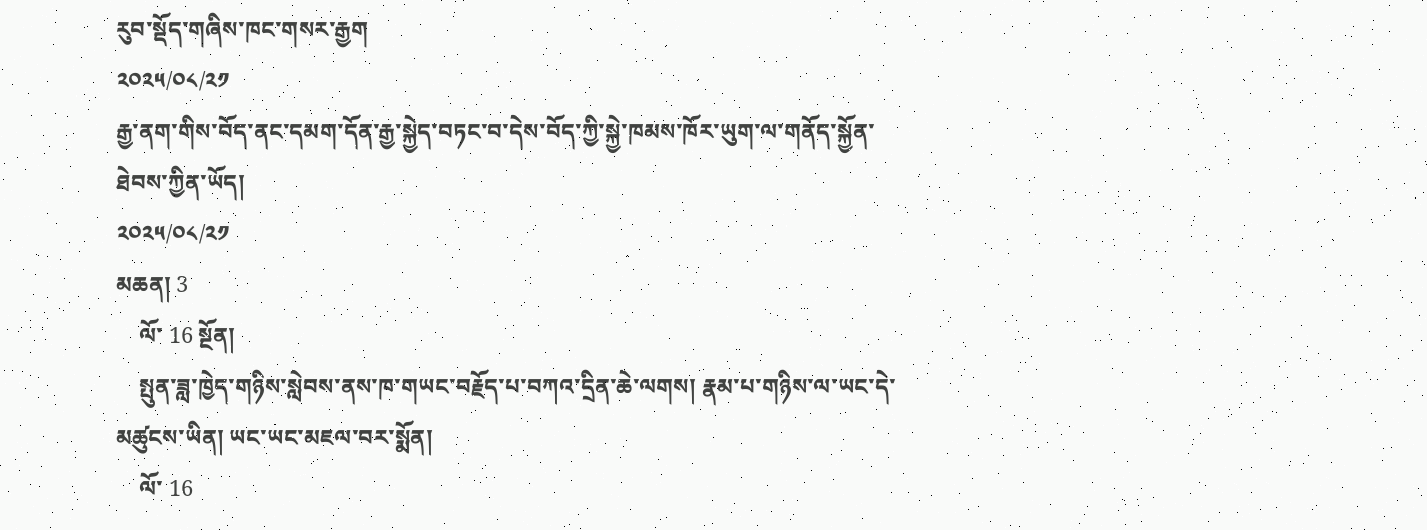རུབ་སྡོད་གཞིས་ཁང་གསར་རྒྱག
༢༠༢༥/༠༨/༢༡
རྒྱ་ནག་གིས་བོད་ནང་དམག་དོན་རྒྱ་སྐྱེད་བཏང་བ་དེས་བོད་ཀྱི་སྐྱེ་ཁམས་ཁོར་ཡུག་ལ་གནོད་སྐྱོན་ཐེབས་ཀྱིན་ཡོད།
༢༠༢༥/༠༨/༢༡
མཆན། 3
    ལོ་ 16 སྔོན།
    སྤུན་ཟླ་ཁྱེད་གཉིས་སླེབས་ནས་ཁ་གཡང་བརྗོད་པ་བཀའ་དྲིན་ཆེ་ལགས། རྣམ་པ་གཉིས་ལ་ཡང་དེ་མཚུངས་ཡིན། ཡང་ཡང་མཇལ་བར་སྨོན།
    ལོ་ 16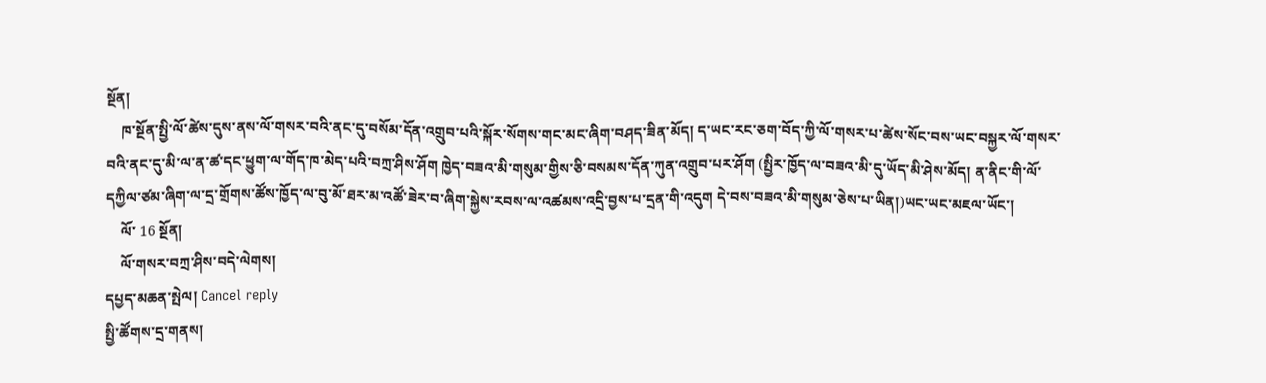སྔོན།
    ཁ་སྔོན་སྤྱི་ལོ་ཚེས་དུས་ནས་ལོ་གསར་བའི་ནང་དུ་བསོམ་དོན་འགྲུབ་པའི་སྐོར་སོགས་གང་མང་ཞིག་བཤད་ཟིན་མོད། ད་ཡང་རང་ཅག་བོད་ཀྱི་ལོ་གསར་པ་ཚེས་སོང་བས་ཡང་བསྐྱར་ལོ་གསར་བའི་ནང་དུ་མི་ལ་ན་ཚ་དང་ཕྱུག་ལ་གོད་ཁ་མེད་པའི་བཀྲ་ཤིས་ཤོག ཁྱེད་བཟའ་མི་གསུམ་གྱིས་ཅི་བསམས་དོན་ཀུན་འགྲུབ་པར་ཤོག (སྤྱིར་ཁྱོད་ལ་བཟའ་མི་དུ་ཡོད་མི་ཤེས་མོད། ན་ནིང་གི་ལོ་དཀྱིལ་ཙམ་ཞིག་ལ་དྲ་གྲོགས་ཚོས་ཁྱོད་ལ་བུ་མོ་ཐར་མ་འཚོ་ཟེར་བ་ཞིག་སྐྱེས་རབས་ལ་འཚམས་འདྲི་བྱས་པ་དྲན་གི་འདུག དེ་བས་བཟའ་མི་གསུམ་ཅེས་པ་ཡིན།)ཡང་ཡང་མཇལ་ཡོང་།
    ལོ་ 16 སྔོན།
    ལོ་གསར་བཀྲ་ཤིས་བདེ་ལེགས།
དཔྱད་མཆན་སྤེལ། Cancel reply
སྤྱི་ཚོགས་དྲ་གནས།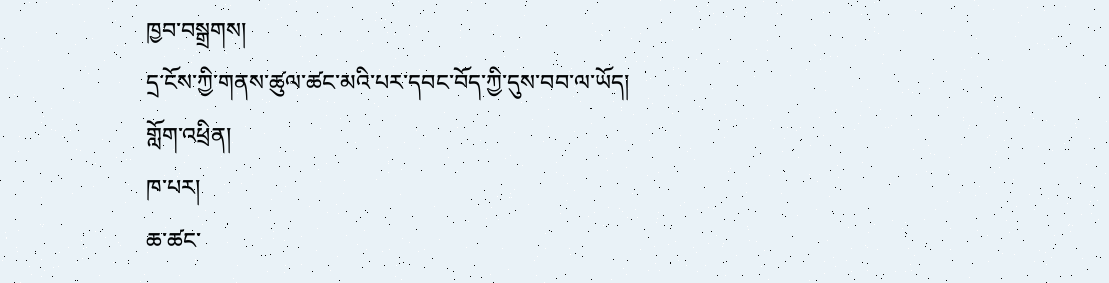ཁྱབ་བསྒྲགས།
དྲ་ངོས་ཀྱི་གནས་ཚུལ་ཚང་མའི་པར་དབང་བོད་ཀྱི་དུས་བབ་ལ་ཡོད།
གློག་འཕྲིན།
ཁ་པར།
ཆ་ཚང་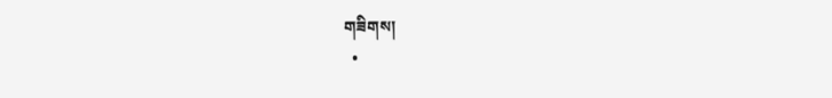གཟིགས།
  •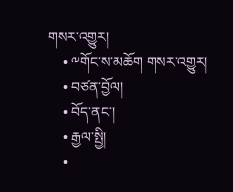གསར་འགྱུར།
    • ༸གོང་ས་མཆོག གསར་འགྱུར།
    • བཙན་བྱོལ།
    • བོད་ནང་།
    • རྒྱལ་སྤྱི།
    •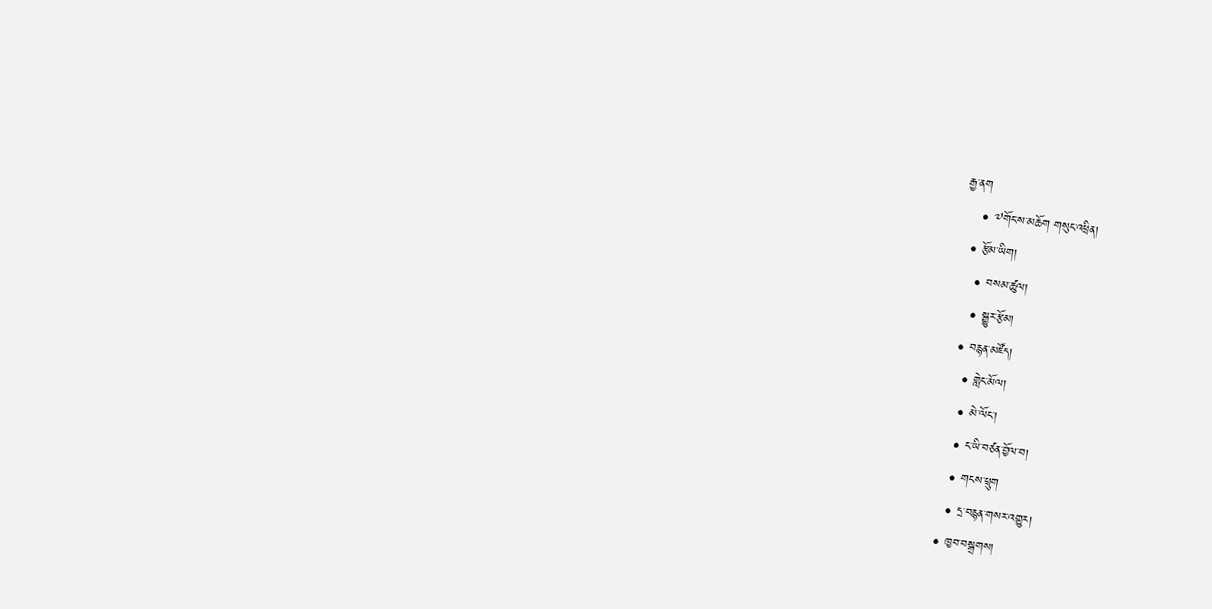རྒྱ་ནག
    • ༧གོང་ས་མཆོག གསུང་འཕྲིན།
  • རྩོམ་ཡིག།
    • བསམ་ཚུལ།
    • སྒྱུར་རྩོམ།
  • བརྙན་མཛོད།
    • གླེང་མོལ།
    • མེ་ལོང་།
    • ང་ཡི་བཙན་བྱོལ་བ།
    • གངས་ཕྲུག
    • དྲ་བརྙན་གསར་འགྱུར།
  • ཁྱབ་བསྒྲགས།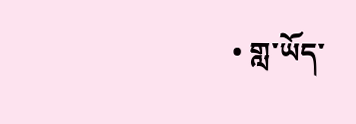• གླ་ཡོད་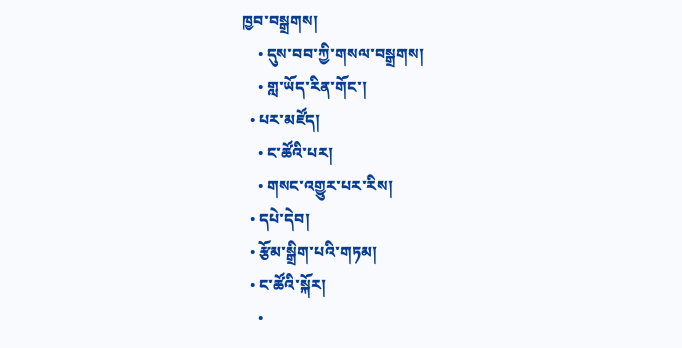ཁྱབ་བསྒྲགས།
    • དུས་བབ་ཀྱི་གསལ་བསྒྲགས།
    • གླ་ཡོད་རིན་གོང་།
  • པར་མཛོད།
    • ང་ཚོའི་པར།
    • གསང་འགྱུར་པར་རིས།
  • དཔེ་དེབ།
  • རྩོམ་སྒྲིག་པའི་གཏམ།
  • ང་ཚོའི་སྐོར།
    •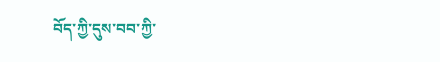བོད་ཀྱི་དུས་བབ་ཀྱི་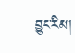བྱུང་རིམ།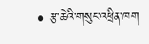• རྩ་ཆེའི་གསུང་འཕྲིན་ཁག